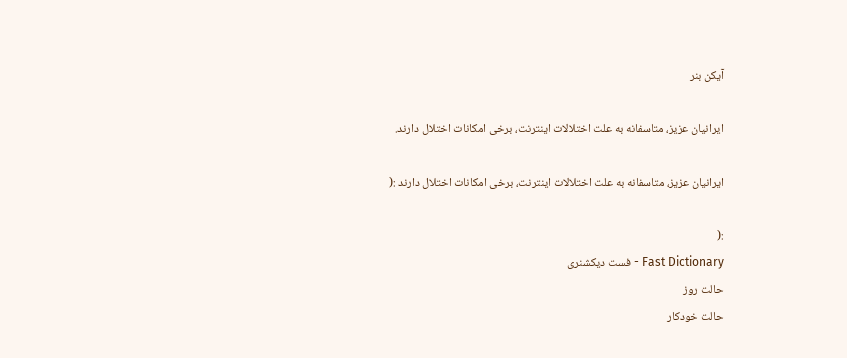آیکن بنر

ایرانیان عزیز، متاسفانه به علت اختلالات اینترنت، برخی امکانات اختلال دارند.

ایرانیان عزیز، متاسفانه به علت اختلالات اینترنت، برخی امکانات اختلال دارند :(

:(
Fast Dictionary - فست دیکشنری
حالت روز
حالت خودکار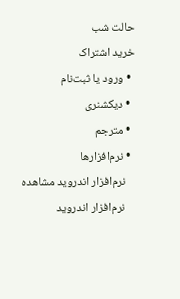حالت شب
خرید اشتراک
  • ورود یا ثبت‌نام
  • دیکشنری
  • مترجم
  • نرم‌افزار‌ها
    نرم‌افزار اندروید مشاهده
    نرم‌افزار اندروید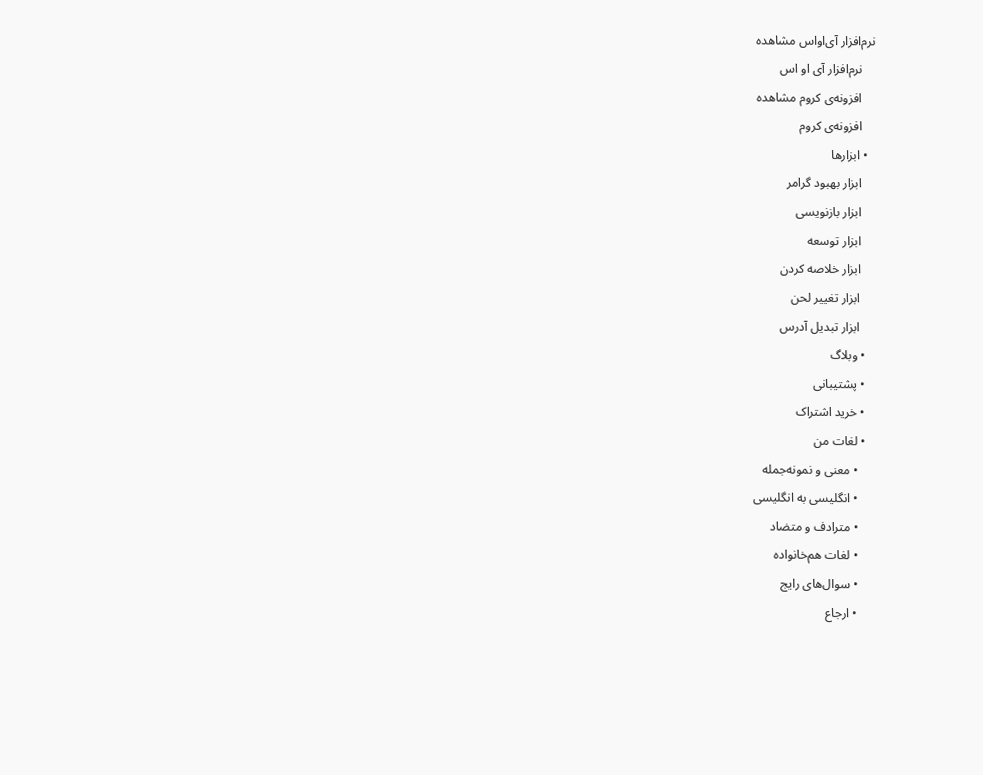نرم‌افزار آی‌او‌اس مشاهده
    نرم‌افزار آی او اس
    افزونه‌ی کروم مشاهده
    افزونه‌ی کروم
  • ابزارها
    ابزار بهبود گرامر
    ابزار بازنویسی
    ابزار توسعه
    ابزار خلاصه کردن
    ابزار تغییر لحن
    ابزار تبدیل آدرس
  • وبلاگ
  • پشتیبانی
  • خرید اشتراک
  • لغات من
    • معنی و نمونه‌جمله
    • انگلیسی به انگلیسی
    • مترادف و متضاد
    • لغات هم‌خانواده
    • سوال‌های رایج
    • ارجاع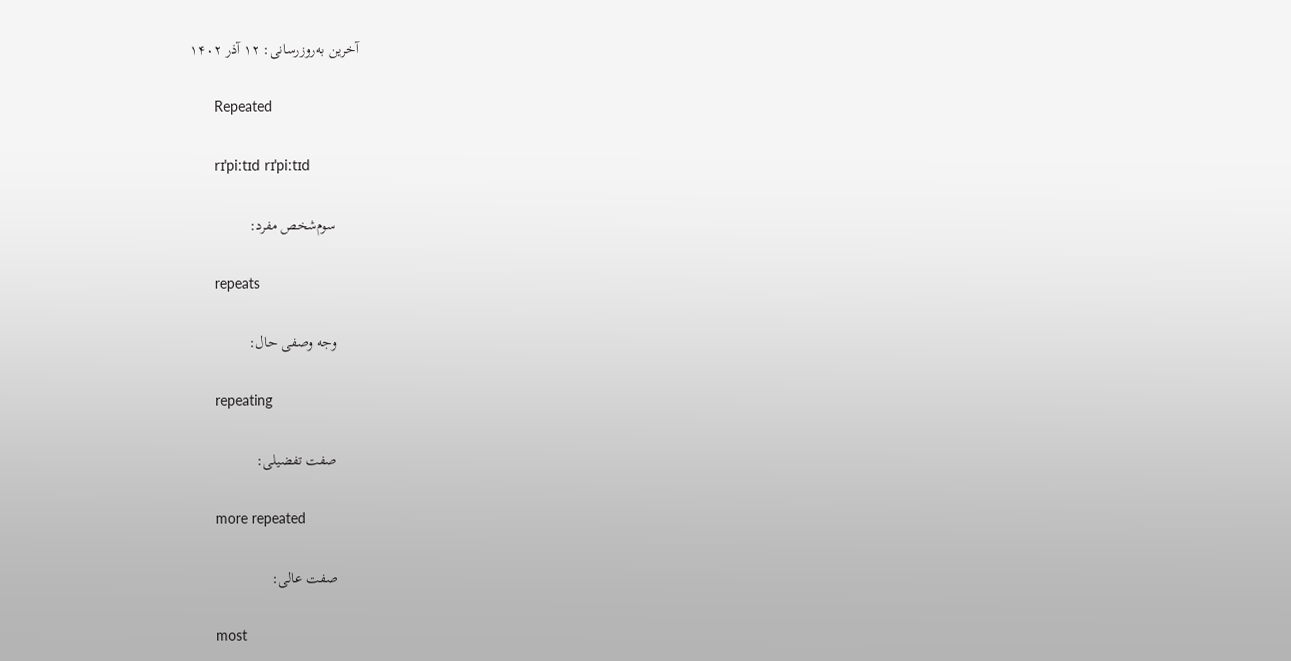آخرین به‌روزرسانی: ۱۲ آذر ۱۴۰۲

      Repeated

      rɪˈpiːtɪd rɪˈpiːtɪd

      سوم‌شخص مفرد:

      repeats

      وجه وصفی حال:

      repeating

      صفت تفضیلی:

      more repeated

      صفت عالی:

      most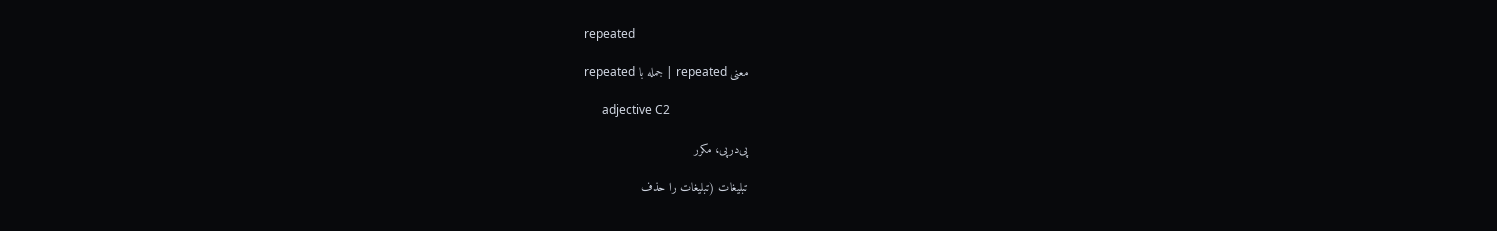repeated

      معنی repeated | جمله با repeated

      adjective C2

      پی‌در‌پی، مکرر

      تبلیغات (تبلیغات را حذف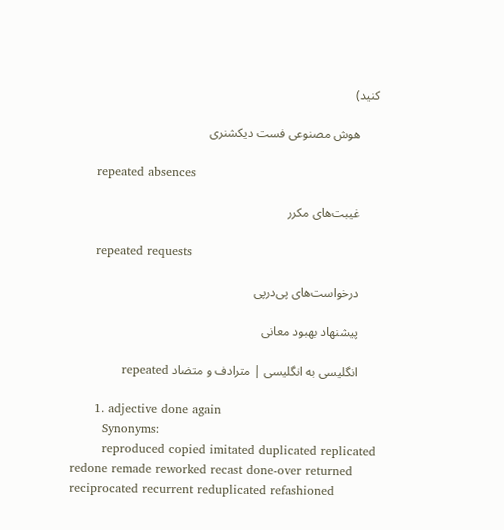کنید)

      هوش مصنوعی فست دیکشنری

      repeated absences

      غیبت‌های مکرر

      repeated requests

      درخواست‌های پی‌درپی

      پیشنهاد بهبود معانی

      انگلیسی به انگلیسی | مترادف و متضاد repeated

      1. adjective done again
        Synonyms:
        reproduced copied imitated duplicated replicated redone remade reworked recast done-over returned reciprocated recurrent reduplicated refashioned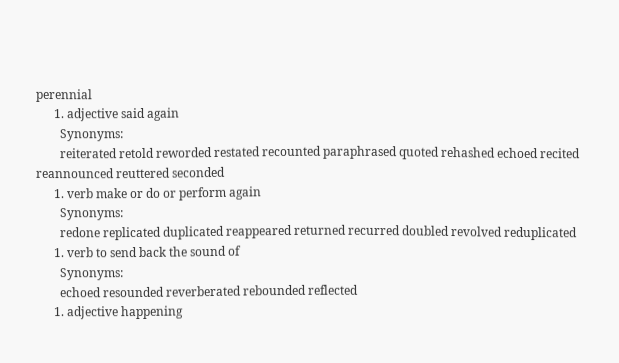perennial
      1. adjective said again
        Synonyms:
        reiterated retold reworded restated recounted paraphrased quoted rehashed echoed recited reannounced reuttered seconded
      1. verb make or do or perform again
        Synonyms:
        redone replicated duplicated reappeared returned recurred doubled revolved reduplicated
      1. verb to send back the sound of
        Synonyms:
        echoed resounded reverberated rebounded reflected
      1. adjective happening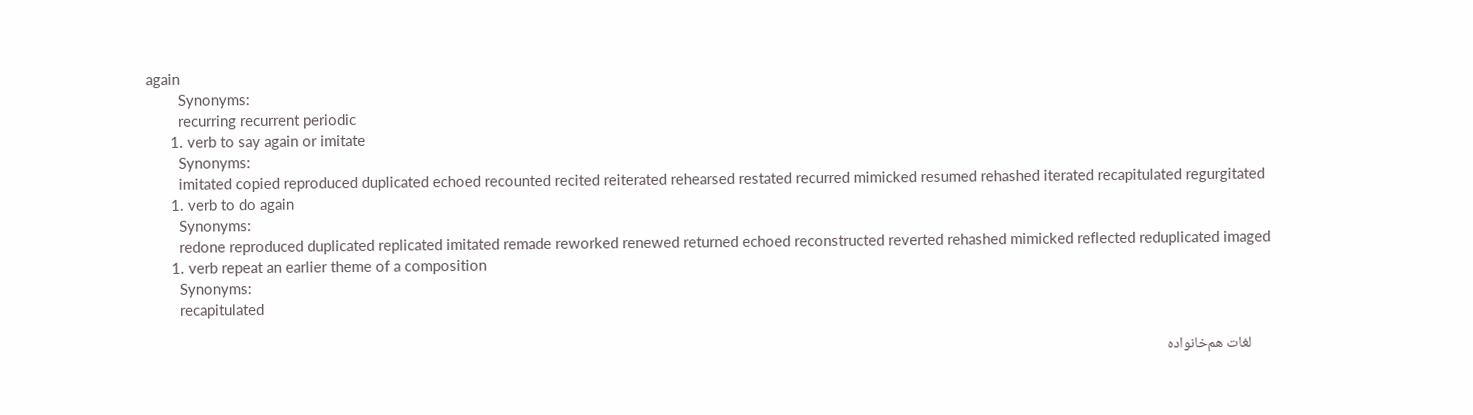again
        Synonyms:
        recurring recurrent periodic
      1. verb to say again or imitate
        Synonyms:
        imitated copied reproduced duplicated echoed recounted recited reiterated rehearsed restated recurred mimicked resumed rehashed iterated recapitulated regurgitated
      1. verb to do again
        Synonyms:
        redone reproduced duplicated replicated imitated remade reworked renewed returned echoed reconstructed reverted rehashed mimicked reflected reduplicated imaged
      1. verb repeat an earlier theme of a composition
        Synonyms:
        recapitulated

      لغات هم‌خانواده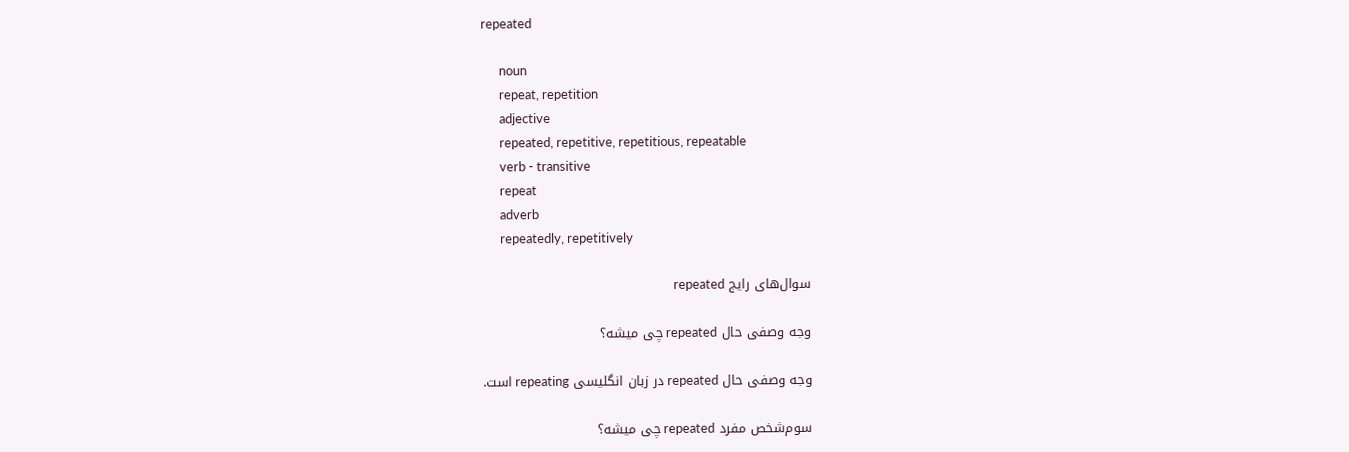repeated

      noun
      repeat, repetition
      adjective
      repeated, repetitive, repetitious, repeatable
      verb - transitive
      repeat
      adverb
      repeatedly, repetitively

      سوال‌های رایج repeated

      وجه وصفی حال repeated چی میشه؟

      وجه وصفی حال repeated در زبان انگلیسی repeating است.

      سوم‌شخص مفرد repeated چی میشه؟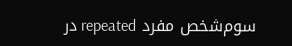سوم‌شخص مفرد repeated در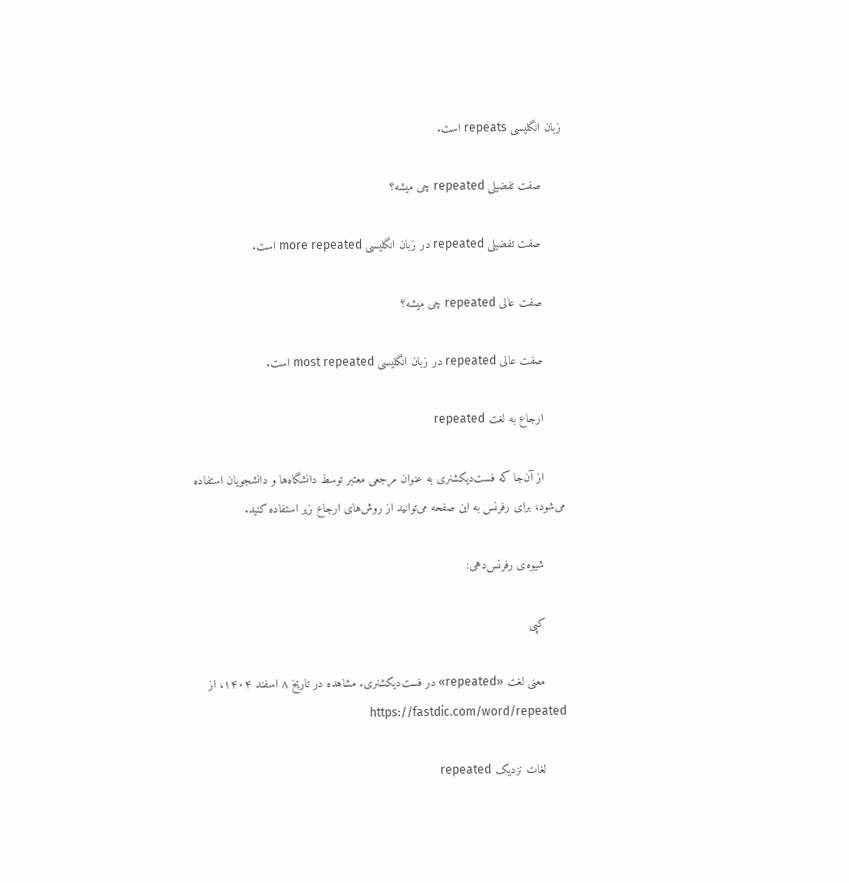زبان انگلیسی repeats است.

      صفت تفضیلی repeated چی میشه؟

      صفت تفضیلی repeated در زبان انگلیسی more repeated است.

      صفت عالی repeated چی میشه؟

      صفت عالی repeated در زبان انگلیسی most repeated است.

      ارجاع به لغت repeated

      از آن‌جا که فست‌دیکشنری به عنوان مرجعی معتبر توسط دانشگاه‌ها و دانشجویان استفاده می‌شود، برای رفرنس به این صفحه می‌توانید از روش‌های ارجاع زیر استفاده کنید.

      شیوه‌ی رفرنس‌دهی:

      کپی

      معنی لغت «repeated» در فست‌دیکشنری. مشاهده در تاریخ ۸ اسفند ۱۴۰۴، از https://fastdic.com/word/repeated

      لغات نزدیک repeated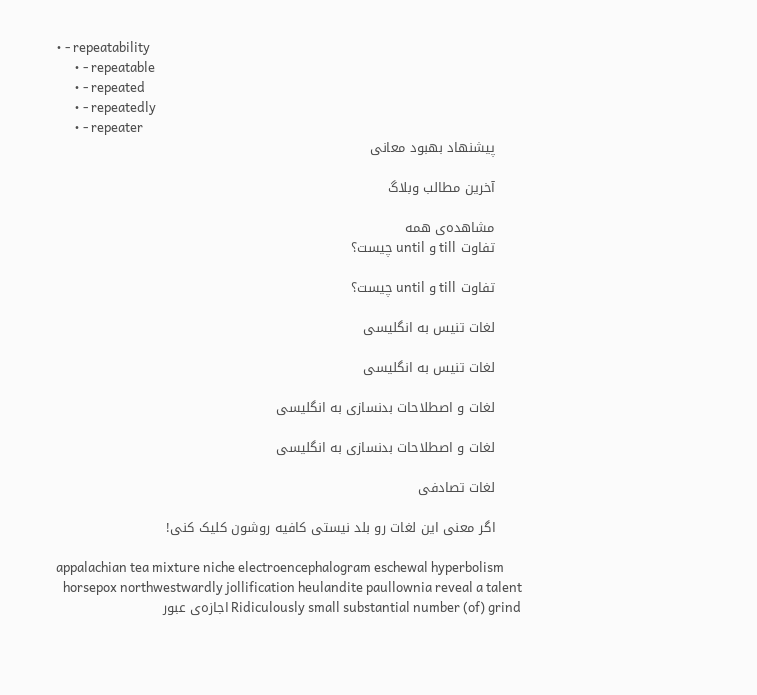• - repeatability
      • - repeatable
      • - repeated
      • - repeatedly
      • - repeater
      پیشنهاد بهبود معانی

      آخرین مطالب وبلاگ

      مشاهده‌ی همه
      تفاوت till و until چیست؟

      تفاوت till و until چیست؟

      لغات تنیس به انگلیسی

      لغات تنیس به انگلیسی

      لغات و اصطلاحات بدنسازی به انگلیسی

      لغات و اصطلاحات بدنسازی به انگلیسی

      لغات تصادفی

      اگر معنی این لغات رو بلد نیستی کافیه روشون کلیک کنی!

      appalachian tea mixture niche electroencephalogram eschewal hyperbolism horsepox northwestwardly jollification heulandite paullownia reveal a talent Ridiculously small substantial number (of) grind اجازه‌ی عبور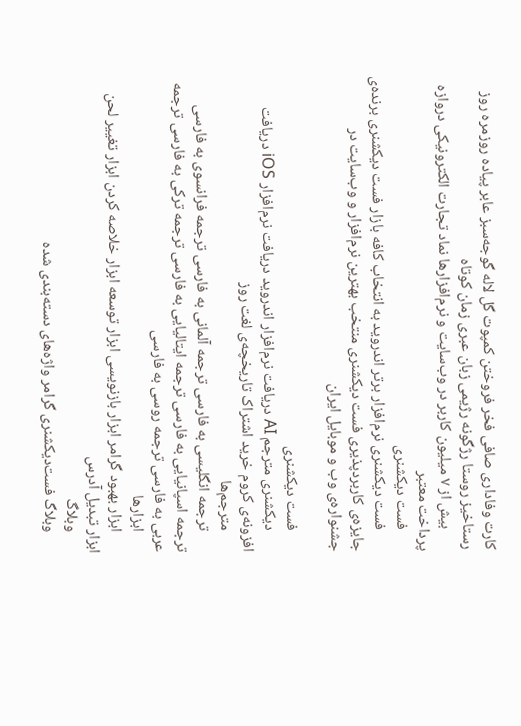کارت وفاداری صافی فخر فروختن کمپوت گل لاله گوجه‌سبز عابر پیاده روزمره روز رستاخیز روستا رژگونه رژیمی زبان عبری زمان کوتاه
      بیش از ۷ میلیون کاربر در وب‌سایت و نرم‌افزارها نماد تجارت الکترونیکی دروازه پرداخت معتبر
      فست دیکشنری
      فست دیکشنری نرم‌افزار برتر اندروید به انتخاب کافه بازار فست دیکشنری برنده‌ی جایزه‌ی کاربرد‌پذیری فست دیکشنری منتخب بهترین نرم‌افزار و وب‌سایت در جشنواره‌ی وب و موبایل ایران

      فست دیکشنری
      دیکشنری مترجم AI دریافت نرم‌افزار اندروید دریافت نرم‌افزار iOS دریافت افزونه‌ی کروم خرید اشتراک تاریخچه‌ی لغت روز
      مترجم‌ها
      ترجمه انگلیسی به فارسی ترجمه آلمانی به فارسی ترجمه فرانسوی به فارسی ترجمه اسپانیایی به فارسی ترجمه ایتالیایی به فارسی ترجمه ترکی به فارسی ترجمه عربی به فارسی ترجمه روسی به فارسی
      ابزارها
      ابزار بهبود گرامر ابزار بازنویسی ابزار توسعه ابزار خلاصه کردن ابزار تغییر لحن ابزار تبدیل آدرس
      وبلاگ
      وبلاگ فست‌دیکشنری گرامر واژه‌های دسته‌بندی شده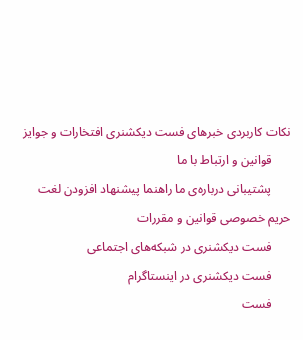نکات کاربردی خبرهای فست دیکشنری افتخارات و جوایز
      قوانین و ارتباط با ما
      پشتیبانی درباره‌ی ما راهنما پیشنهاد افزودن لغت حریم خصوصی قوانین و مقررات
      فست دیکشنری در شبکه‌های اجتماعی
      فست دیکشنری در اینستاگرام
      فست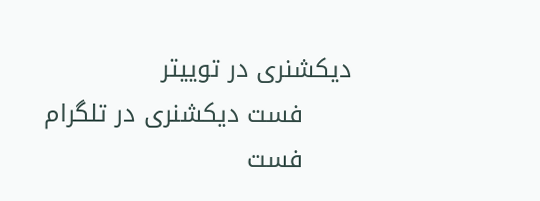دیکشنری در توییتر
      فست دیکشنری در تلگرام
      فست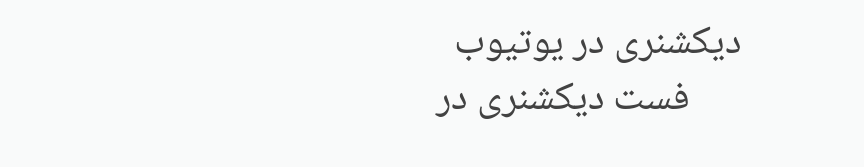دیکشنری در یوتیوب
      فست دیکشنری در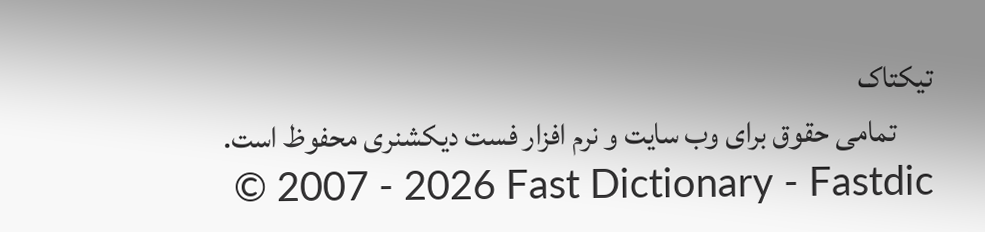تیکتاک
      تمامی حقوق برای وب سایت و نرم افزار فست دیکشنری محفوظ است.
      © 2007 - 2026 Fast Dictionary - Fastdic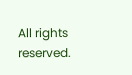All rights reserved.